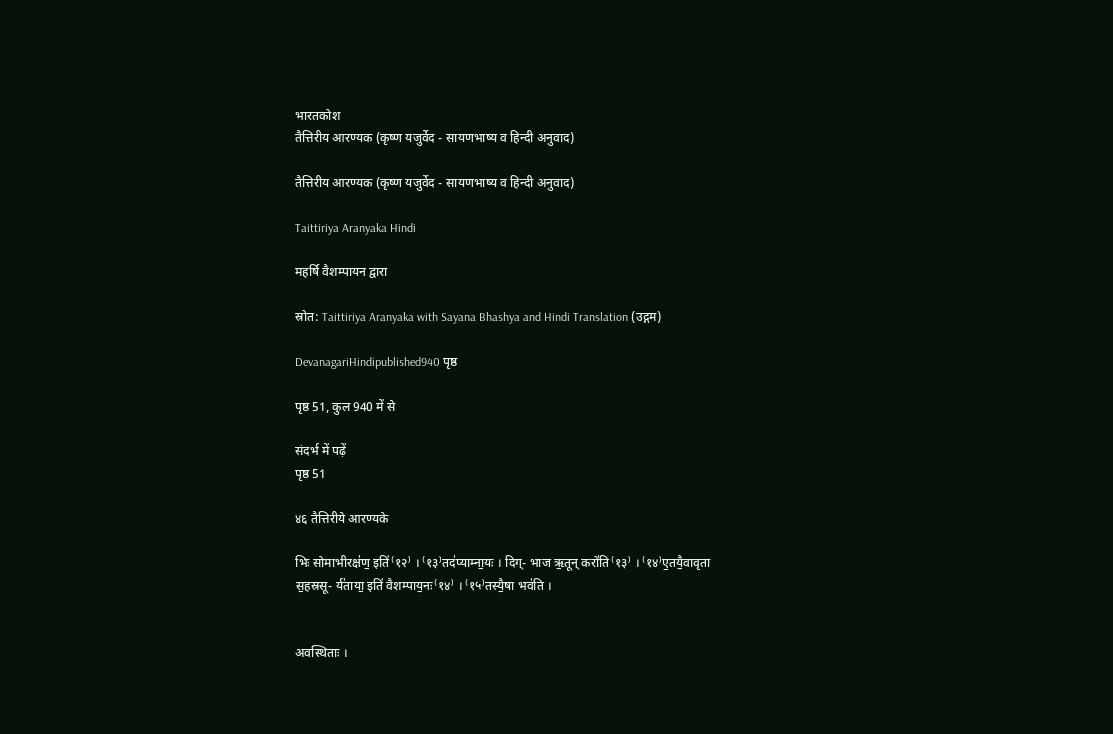भारतकोश
तैत्तिरीय आरण्यक (कृष्ण यजुर्वेद - सायणभाष्य व हिन्दी अनुवाद)

तैत्तिरीय आरण्यक (कृष्ण यजुर्वेद - सायणभाष्य व हिन्दी अनुवाद)

Taittiriya Aranyaka Hindi

महर्षि वैशम्पायन द्वारा

स्रोत: Taittiriya Aranyaka with Sayana Bhashya and Hindi Translation (उद्गम)

DevanagariHindipublished940 पृष्ठ

पृष्ठ 51, कुल 940 में से

संदर्भ में पढ़ें
पृष्ठ 51

४६ तैत्तिरीये आरण्यके

भिः सोमाभीरक्ष॑ण॒ इति॑⁽१२⁾ । ⁽१३⁾तद॑प्याम्ना॒यः । दिग्- भाज ऋ॒तून् करो॑ति⁽१३⁾ । ⁽१४⁾ए॒तयै॒वावृता स॒हस्रसू- र्य॑ताया॒ इति॑ वैशम्पाय॒नः⁽१४⁾ । ⁽१५⁾तस्यै॒षा भव॑ति ।


अवस्थिताः ।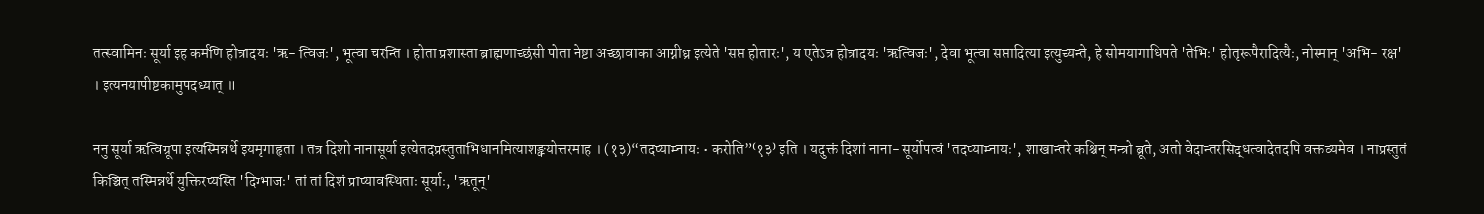तत्स्वामिनः सूर्या इह कर्मणि होत्रादयः 'ऋ- त्विजः', भूत्वा चरन्ति । होता प्रशास्ता ब्राह्मणाच्छंसी पोता नेष्टा अच्छावाका आग्नीध्र इत्येते 'सप्त होतारः', य एतेऽत्र होत्रादयः 'ऋत्विजः', देवा भूत्वा सप्तादित्या इत्युच्यन्ते, हे सोमयागाधिपते 'तेभिः' होतृरूपैरादित्यैः, नोस्मान् 'अभि- रक्ष' । इत्यनयापीष्टकामुपदध्यात् ॥

ननु सूर्या ऋत्विग्रूपा इत्यस्मिन्नर्थे इयमृगाहृता । तत्र दिशो नानासूर्या इत्येतदप्रस्तुताभिधानमित्याशङ्क्योत्तरमाह । (१३)“तदप्याम्नायः • करोति”⁽१३⁾ इति । यदुक्तं दिशां नाना- सूर्योपत्वं 'तदप्याम्नायः', शाखान्तरे कश्चिन् मन्त्रो ब्रूते, अतो वेदान्तरसिद्धत्वादेतदपि वक्तव्यमेव । नाप्रस्तुतं किञ्चित् तस्मिन्नर्थे युक्तिरप्यस्ति 'दिग्भाजः' तां तां दिशं प्राप्यावस्थिताः सूर्याः, 'ऋतून्'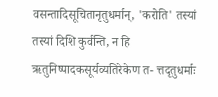वसन्तादिसूचितानृतुधर्मान्, 'करोति' तस्यां तस्यां दिशि कुर्वन्ति, न हि ऋतुनिष्पादकसूर्यव्यतिरेकेण त- त्तदृतुधर्माः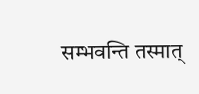सम्भवन्ति तस्मात्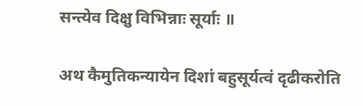सन्त्येव दिक्षु विभिन्नाः सूर्याः ॥

अथ कैमुतिकन्यायेन दिशां बहुसूर्यत्वं दृढीकरोति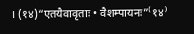। (१४)“एतयैवावृताः • वैशम्पायनः”⁽१४⁾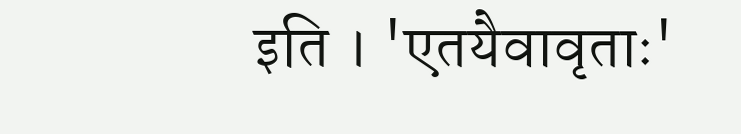इति । 'एतयैवावृताः'